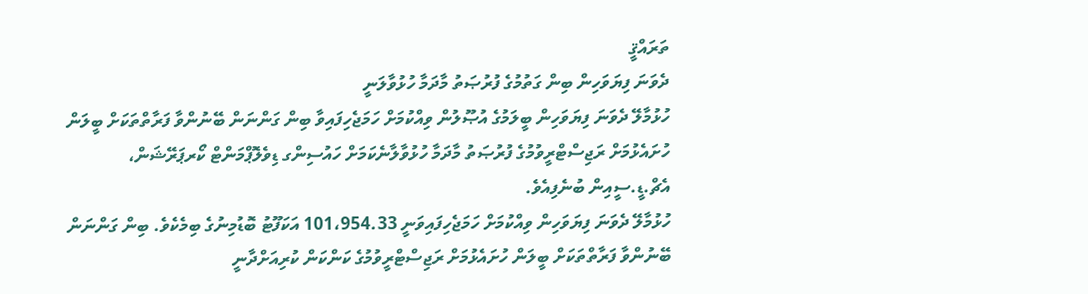ތަރައްޤީ
ދެވަނަ ފިޔަވަހިން ބިން ގަތުމުގެ ފުރުޞަތު މާދަމާ ހުޅުވާލަނީ
ހުޅުމާލޭ ދެވަނަ ފިޔަވަހިން ބީލަމުގެ އުޞޫލުން ވިއްކުމަށް ހަމަޖެހިފައިވާ ބިން ގަންނަން ބޭނުންވާ ފަރާތްތަކަށް ބީލަން ހުށައެޅުމަށް ރަޖިސްޓްރީވުމުގެ ފުރުޞަތު މާދަމާ ހުޅުވާލާނެކަމަށް ހައުސިންގ ޑިވެލޮޕްމަންޓް ކޯރޕަރޭޝަން، އެޗް.ޑީ.ސީއިން ބުނެފިއެވެ.
ހުޅުމާލޭ ދެވަނަ ފިޔަވަހިން ވިއްކުމަށް ހަމަޖެހިފައިވަނީ 101،954.33 އަކަފޫޓު ބޮޑުމިނުގެ ބިމެކެވެ. ބިން ގަންނަން ބޭނުންވާ ފަރާތްތަކަށް ބީލަން ހުށައެޅުމަށް ރަޖިސްޓްރީވުމުގެ ކަންކަން ކުރިއަށްދާނީ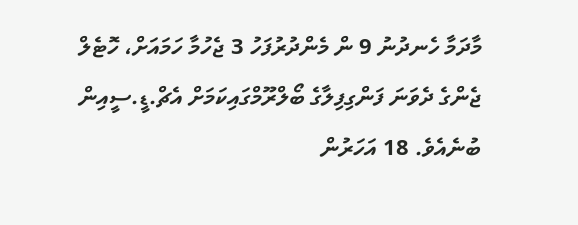މާދަމާ ހެނދުނު 9 ން މެންދުރުފަހު 3 ޖެހުމާ ހަމައަށް، ހޮޓެލް ޖެންގެ ދެވަނަ ފަންގިފިލާގެ ބޯލްރޫމްގައިކަމަށް އެޗް.ޑީ.ސީއިން ބުނެއެވެ. 18 އަހަރުން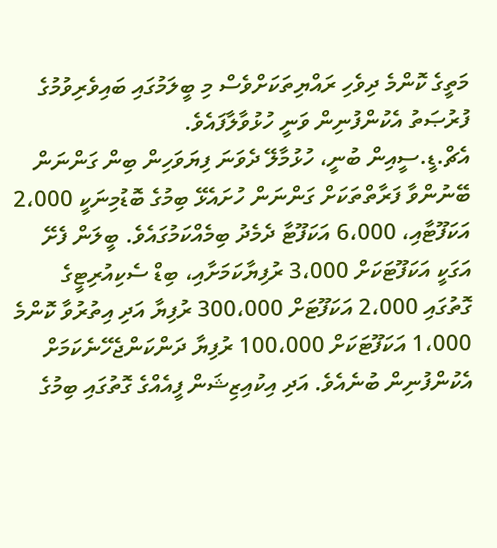މަތީގެ ކޮންމެ ދިވެހި ރައްޔިތަކަށްވެސް މި ބީލަމުގައި ބައިވެރިވުމުގެ ފުރުޞަތު އެކުންފުނިން ވަނީ ހުޅުވާލާފައެވެ.
އެޗް.ޑީ.ސީއިން ބުނީ، ހުޅުމާލޭ ދެވަނަ ފިޔަވަހިން ބިން ގަންނަން ބޭނުންވާ ފަރާތްތަކަށް ގަންނަން ހުށައެޅޭ ބިމުގެ ބޮޑުމިނަކީ 2،000 އަކަފޫޓާއި، 6،000 އަކަފޫޓާ ދެމެދު ބިމެއްކަމުގައެވެ. ބީލަން ފެށޭ އަގަކީ އަކަފޫޓަކަށް 3،000 ރުފިޔާކަމަށާއި، ބިޑް ސެކިއުރިޓީގެ ގޮތުގައި 2،000 އަކަފޫޓަށް 300،000 ރުފިޔާ އަދި އިތުރުވާ ކޮންމެ 1،000 އަކަފޫޓަކަށް 100،000 ރުފިޔާ ދަންކަންޖެހޭނެކަމަށް އެކުންފުނިން ބުނެއެވެ. އަދި އިކުއިޒިޝަން ފީއެއްގެ ގޮތުގައި ބިމުގެ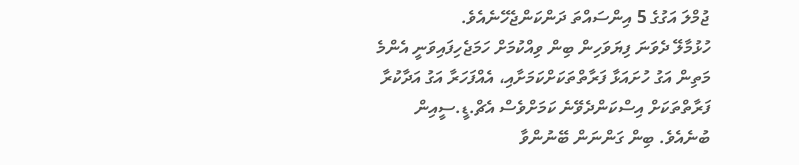ޖުމްލަ އަގުގެ 5 އިންސައްތަ ދަންކަންޖެހޭނެއެވެ.
ހުޅުމާލޭ ދެވަނަ ފިޔަވަހިން ބިން ވިއްކުމަށް ހަމަޖެހިފައިވަނީ އެންމެ މަތިން އަގު ހުށައަޅާ ފަރާތްތަކަށްކަމަށާއި، އެއްފަހަރާ އަގު އަދާކުރާ ފަރާތްތަކަށް އިސްކަންދެވޭނެ ކަމަށްވެސް އެޗް.ޑީ.ސީއިން ބުނެއެވެ. ބިން ގަންނަން ބޭނުންވާ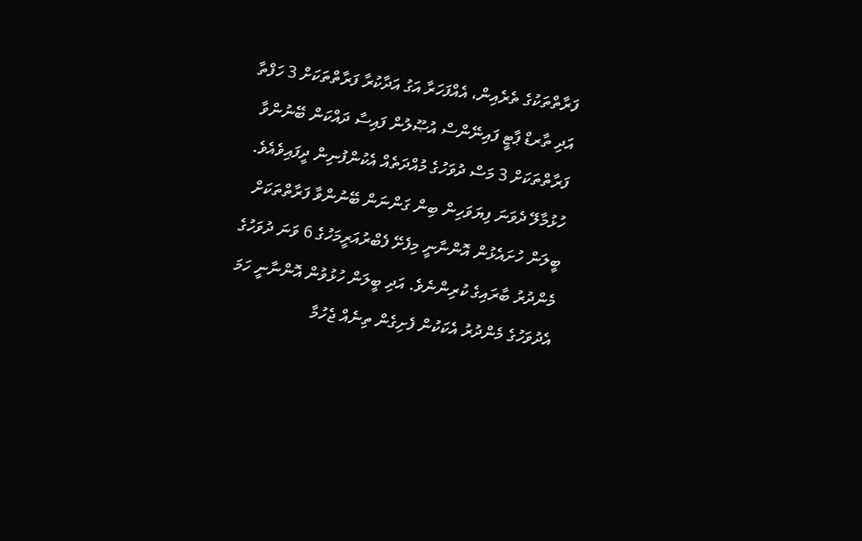ފަރާތްތަކުގެ ތެރެއިން، އެއްފަހަރާ އަގު އަދާކުރާ ފަރާތްތަކަށް 3 ހަފްތާ އަދި ތާރޑް ޕާޓީ ފައިނޭންސް އުޞޫލުން ފައިސާ ދައްކަން ބޭނުންވާ ފަރާތްތަކަށް 3 މަސް ދުވަހުގެ މުއްދަތެއް އެކުންފުނިން ދީފައިވެއެވެ.
ހުޅުމާލޭ ދެވަނަ ފިޔަވަހިން ބިން ގަންނަން ބޭނުންވާ ފަރާތްތަކަށް ބީލަން ހުށައެޅުން އޮންނާނީ މިފެށޭ ފެބްރުއަރީމަހުގެ 6 ވަނަ ދުވަހުގެ މެންދުރު ބާރައިގެ ކުރިންނެވެ. އަދި ބީލަން ހުޅުވުން އޮންނާނީ ހަމަ އެދުވަހުގެ މެންދުރު އެކަކުން ފެށިގެން ތިނެއް ޖެހުމާ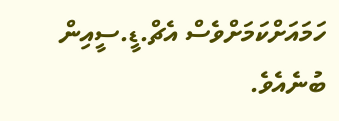ހަމައަށްކަމަށްވެސް އެޗް.ޑީ.ސީއިން ބުނެއެވެ.